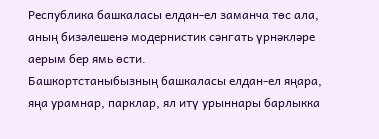Республика башкаласы елдан-ел заманча төс ала, аның бизәлешенә модернистик сәнгать үрнәкләре аерым бер ямь өсти.
Башкортстаныбызның башкаласы елдан-ел яңара, яңа урамнар, парклар, ял итү урыннары барлыкка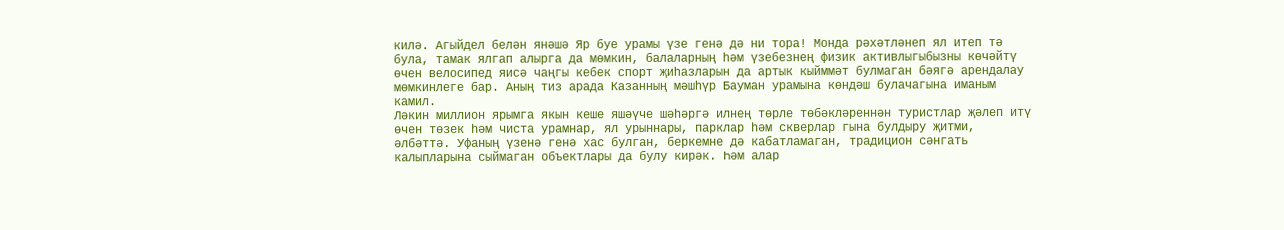килә. Агыйдел белән янәшә Яр буе урамы үзе генә дә ни тора! Монда рәхәтләнеп ял итеп тә була, тамак ялгап алырга да мөмкин, балаларның һәм үзебезнең физик активлыгыбызны көчәйтү өчен велосипед яисә чаңгы кебек спорт җиһазларын да артык кыйммәт булмаган бәягә арендалау мөмкинлеге бар. Аның тиз арада Казанның мәшһүр Бауман урамына көндәш булачагына иманым камил.
Ләкин миллион ярымга якын кеше яшәүче шәһәргә илнең төрле төбәкләреннән туристлар җәлеп итү өчен төзек һәм чиста урамнар, ял урыннары, парклар һәм скверлар гына булдыру җитми, әлбәттә. Уфаның үзенә генә хас булган, беркемне дә кабатламаган, традицион сәнгать калыпларына сыймаган объектлары да булу кирәк. Һәм алар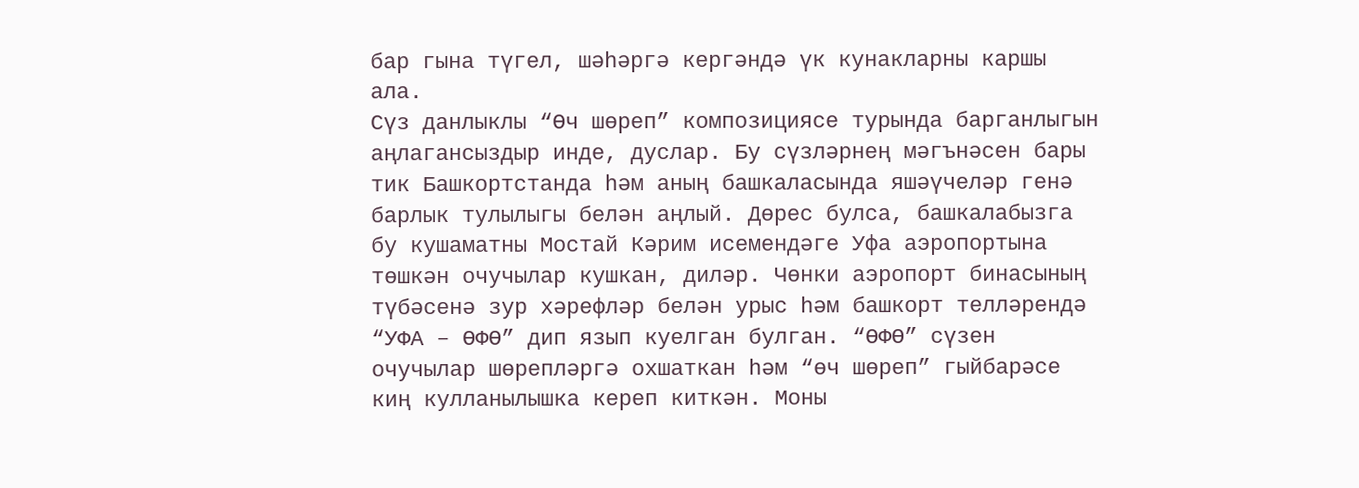бар гына түгел, шәһәргә кергәндә үк кунакларны каршы ала.
Сүз данлыклы “Өч шөреп” композициясе турында барганлыгын аңлагансыздыр инде, дуслар. Бу сүзләрнең мәгънәсен бары тик Башкортстанда һәм аның башкаласында яшәүчеләр генә барлык тулылыгы белән аңлый. Дөрес булса, башкалабызга бу кушаматны Мостай Кәрим исемендәге Уфа аэропортына төшкән очучылар кушкан, диләр. Чөнки аэропорт бинасының түбәсенә зур хәрефләр белән урыс һәм башкорт телләрендә “УФА – ӨФӨ” дип язып куелган булган. “ӨФӨ” сүзен очучылар шөрепләргә охшаткан һәм “өч шөреп” гыйбарәсе киң кулланылышка кереп киткән. Моны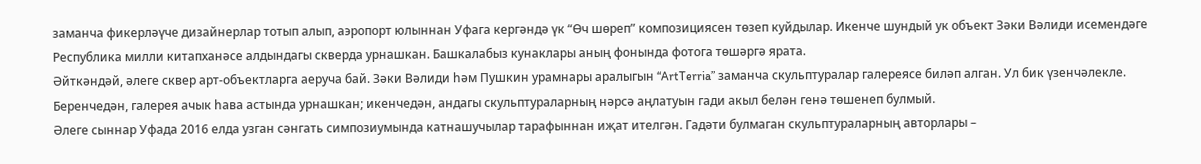заманча фикерләүче дизайнерлар тотып алып, аэропорт юлыннан Уфага кергәндә үк “Өч шөреп” композициясен төзеп куйдылар. Икенче шундый ук объект Зәки Вәлиди исемендәге Республика милли китапханәсе алдындагы скверда урнашкан. Башкалабыз кунаклары аның фонында фотога төшәргә ярата.
Әйткәндәй, әлеге сквер арт-объектларга аеруча бай. Зәки Вәлиди һәм Пушкин урамнары аралыгын “ArtTerria” заманча скульптуралар галереясе биләп алган. Ул бик үзенчәлекле. Беренчедән, галерея ачык һава астында урнашкан; икенчедән, андагы скульптураларның нәрсә аңлатуын гади акыл белән генә төшенеп булмый.
Әлеге сыннар Уфада 2016 елда узган сәнгать симпозиумында катнашучылар тарафыннан иҗат ителгән. Гадәти булмаган скульптураларның авторлары –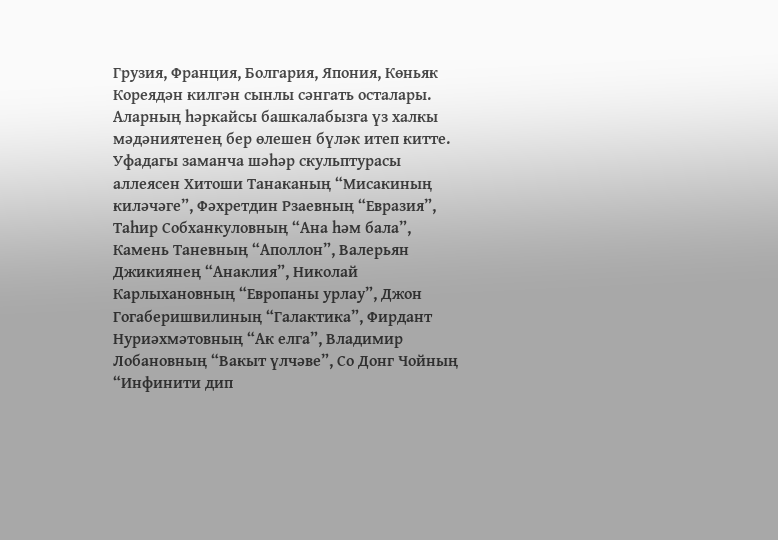Грузия, Франция, Болгария, Япония, Көньяк Кореядән килгән сынлы сәнгать осталары. Аларның һәркайсы башкалабызга үз халкы мәдәниятенең бер өлешен бүләк итеп китте.
Уфадагы заманча шәһәр скульптурасы аллеясен Хитоши Танаканың “Мисакиның киләчәге”, Фәхретдин Рзаевның “Евразия”, Таһир Собханкуловның “Ана һәм бала”, Камень Таневның “Аполлон”, Валерьян Джикиянең “Анаклия”, Николай Карлыхановның “Европаны урлау”, Джон Гогаберишвилиның “Галактика”, Фирдант Нуриәхмәтовның “Ак елга”, Владимир Лобановның “Вакыт үлчәве”, Со Донг Чойның “Инфинити дип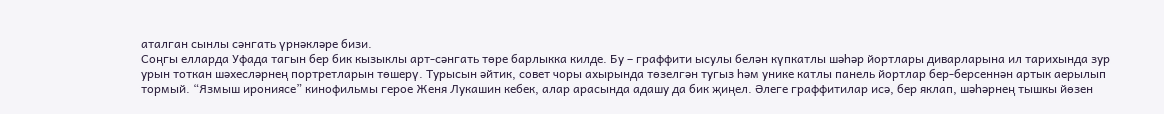аталган сынлы сәнгать үрнәкләре бизи.
Соңгы елларда Уфада тагын бер бик кызыклы арт-сәнгать төре барлыкка килде. Бу – граффити ысулы белән күпкатлы шәһәр йортлары диварларына ил тарихында зур урын тоткан шәхесләрнең портретларын төшерү. Турысын әйтик, совет чоры ахырында төзелгән тугыз һәм унике катлы панель йортлар бер-берсеннән артык аерылып тормый. “Язмыш ирониясе” кинофильмы герое Женя Лукашин кебек, алар арасында адашу да бик җиңел. Әлеге граффитилар исә, бер яклап, шәһәрнең тышкы йөзен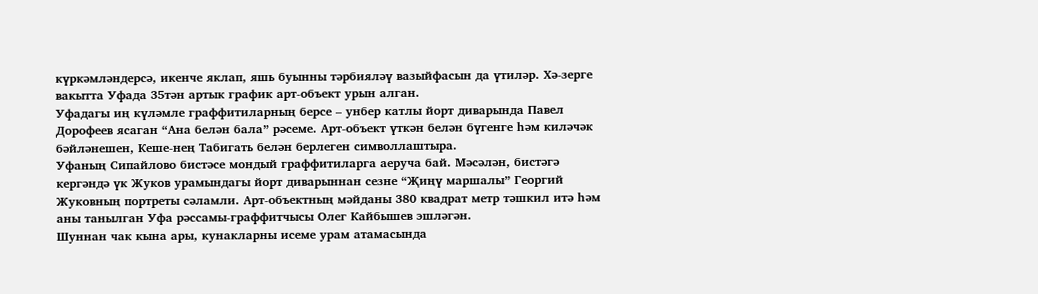күркәмләндерсә, икенче яклап, яшь буынны тәрбияләү вазыйфасын да үтиләр. Хә-зерге вакытта Уфада 35тән артык график арт-объект урын алган.
Уфадагы иң күләмле граффитиларның берсе – унбер катлы йорт диварында Павел Дорофеев ясаган “Ана белән бала” рәсеме. Арт-объект үткән белән бүгенге һәм киләчәк бәйләнешен, Кеше-нең Табигать белән берлеген символлаштыра.
Уфаның Сипайлово бистәсе мондый граффитиларга аеруча бай. Мәсәлән, бистәгә кергәндә үк Жуков урамындагы йорт диварыннан сезне “Җиңү маршалы” Георгий Жуковның портреты сәламли. Арт-объектның мәйданы 380 квадрат метр тәшкил итә һәм аны танылган Уфа рәссамы-граффитчысы Олег Кайбышев эшләгән.
Шуннан чак кына ары, кунакларны исеме урам атамасында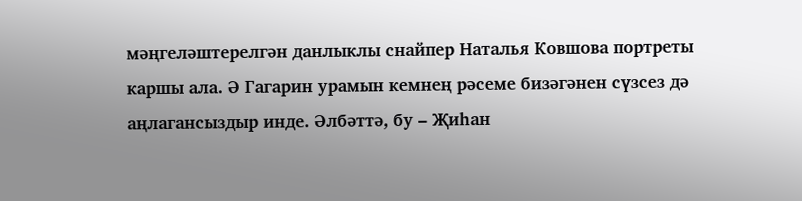мәңгеләштерелгән данлыклы снайпер Наталья Ковшова портреты каршы ала. Ә Гагарин урамын кемнең рәсеме бизәгәнен сүзсез дә аңлагансыздыр инде. Әлбәттә, бу – Җиһан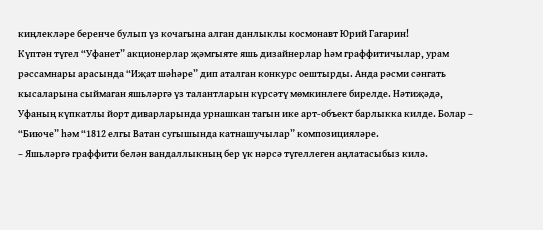киңлекләре беренче булып үз кочагына алган данлыклы космонавт Юрий Гагарин!
Күптән түгел “Уфанет” акционерлар җәмгыяте яшь дизайнерлар һәм граффитичылар, урам рәссамнары арасында “Иҗат шәһәре” дип аталган конкурс оештырды. Анда рәсми сәнгать кысаларына сыймаган яшьләргә үз талантларын күрсәтү мөмкинлеге бирелде. Нәтиҗәдә, Уфаның күпкатлы йорт диварларында урнашкан тагын ике арт-объект барлыкка килде. Болар – “Биюче” һәм “1812 елгы Ватан сугышында катнашучылар” композицияләре.
– Яшьләргә граффити белән вандаллыкның бер үк нәрсә түгеллеген аңлатасыбыз килә.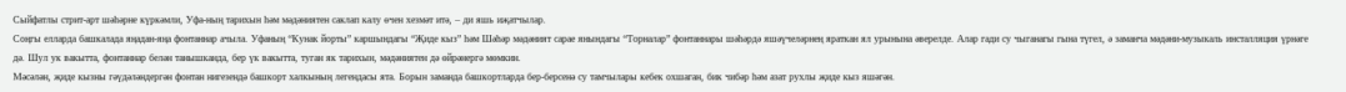Сыйфатлы стрит-арт шәһәрне күркәмли, Уфа-ның тарихын һәм мәдәниятен саклап калу өчен хезмәт итә, – ди яшь иҗатчылар.
Соңгы елларда башкалада яңадан-яңа фонтаннар ачыла. Уфаның “Кунак йорты” каршындагы “Җиде кыз” һәм Шәһәр мәдәният сарае янындагы “Торналар” фонтаннары шәһәрдә яшәүчеләрнең яраткан ял урынына әверелде. Алар гади су чыганагы гына түгел, ә заманча мәдәни-музыкаль инсталляция үрнәге дә. Шул ук вакытта, фонтаннар белән танышканда, бер үк вакытта, туган як тарихын, мәдәниятен дә өйрәнергә мөмкин.
Мәсәлән, җиде кызны гәүдәләндергән фонтан нигезендә башкорт халкының легендасы ята. Борын заманда башкортларда бер-берсенә су тамчылары кебек охшаган, бик чибәр һәм азат рухлы җиде кыз яшәгән.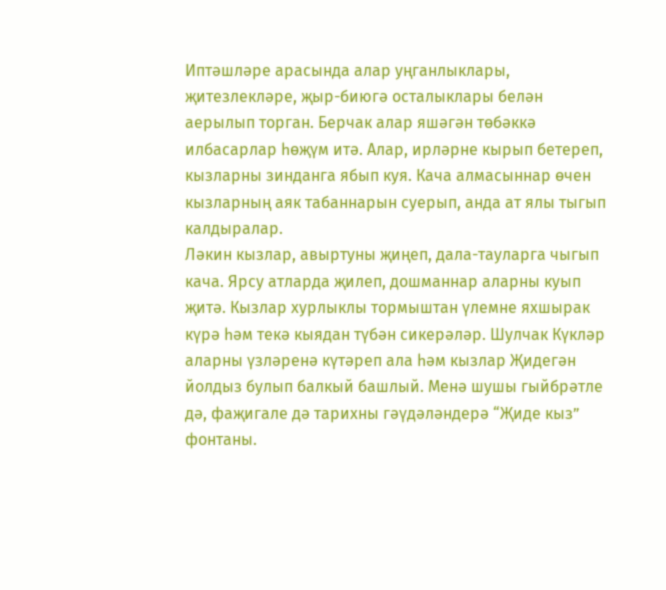Иптәшләре арасында алар уңганлыклары, җитезлекләре, җыр-биюгә осталыклары белән аерылып торган. Берчак алар яшәгән төбәккә илбасарлар һөҗүм итә. Алар, ирләрне кырып бетереп, кызларны зинданга ябып куя. Кача алмасыннар өчен кызларның аяк табаннарын суерып, анда ат ялы тыгып калдыралар.
Ләкин кызлар, авыртуны җиңеп, дала-тауларга чыгып кача. Ярсу атларда җилеп, дошманнар аларны куып җитә. Кызлар хурлыклы тормыштан үлемне яхшырак күрә һәм текә кыядан түбән сикерәләр. Шулчак Күкләр аларны үзләренә күтәреп ала һәм кызлар Җидегән йолдыз булып балкый башлый. Менә шушы гыйбрәтле дә, фаҗигале дә тарихны гәүдәләндерә “Җиде кыз” фонтаны.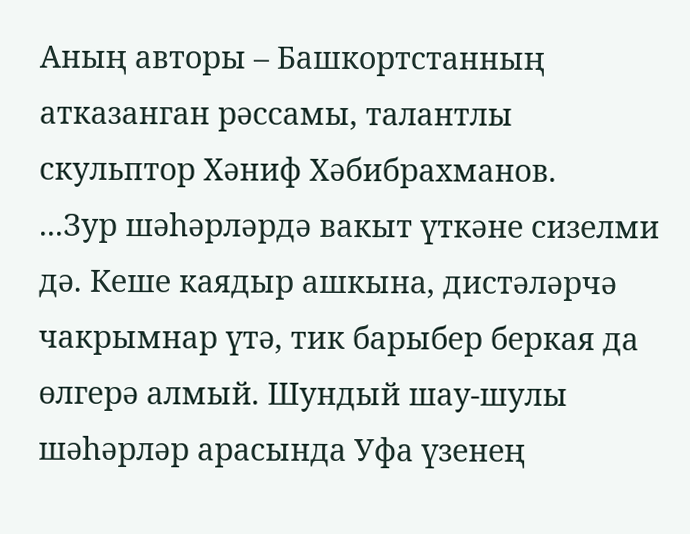Аның авторы – Башкортстанның атказанган рәссамы, талантлы скульптор Хәниф Хәбибрахманов.
...Зур шәһәрләрдә вакыт үткәне сизелми дә. Кеше каядыр ашкына, дистәләрчә чакрымнар үтә, тик барыбер беркая да өлгерә алмый. Шундый шау-шулы шәһәрләр арасында Уфа үзенең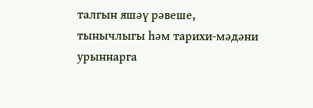талгын яшәү рәвеше, тынычлыгы һәм тарихи-мәдәни урыннарга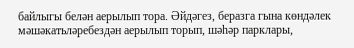байлыгы белән аерылып тора. Әйдәгез, беразга гына көндәлек мәшәкатьләребездән аерылып торып, шәһәр парклары,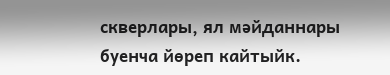скверлары, ял мәйданнары буенча йөреп кайтыйк.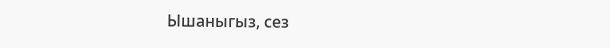Ышаныгыз, сез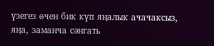үзегез өчен бик күп яңалык ачачаксыз, яңа, заманча сәнгать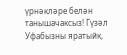үрнәкләре белән танышачаксыз! Гүзәл Уфабызны яратыйк,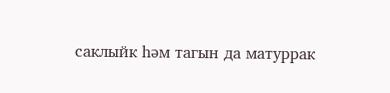саклыйк һәм тагын да матуррак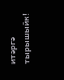итәргә тырышыйк!